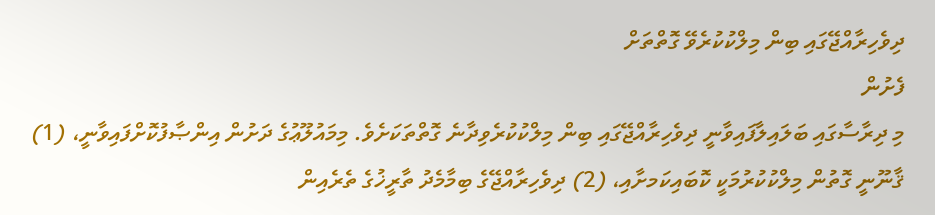ދިވެހިރާއްޖޭގައި ބިން މިލްކުކުރެވޭ ގޮތްތަށް
ފެށުން
މި ދިރާސާގައި ބަލައިލާފައިވާނީ ދިވެހިރާއްޖޭގައި ބިން މިލްކުކުރެވިދާނެ ގޮތްތަކަށެވެ. މިމައުލޫޢުގެ ދަށުން އިންޞާފުކޮށްފައިވާނީ، (1) ޤާނޫނީ ގޮތުން މިލްކުކުރުމަކީ ކޮބައިކަމށާއި، (2) ދިވެހިރާއްޖޭގެ ބިމާމެދު ތާރީޚުގެ ތެރެއިން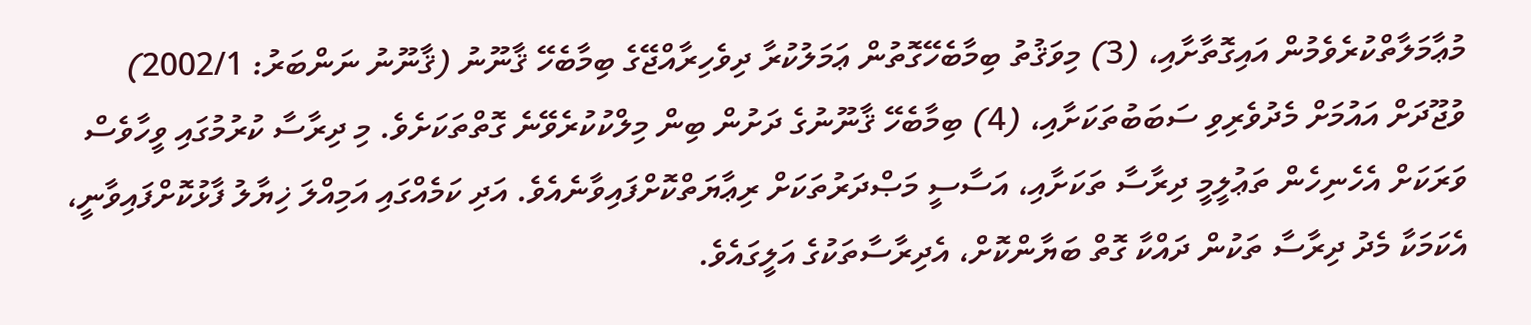މުޢާމަލާތްކުރެވެމުން އައިގޮތާށާއި، (3) މިވަޤުތު ބިމާބެހޭގޮތުން ޢަމަލުކުރާ ދިވެހިރާއްޖޭގެ ބިމާބެހޭ ޤާނޫނު (ޤާނޫނު ނަންބަރު: 2002/1) ވުޖޫދަށް އައުމަށް މެދުވެރިވި ސަބަބުތަކަށާއި، (4) ބިމާބެހޭ ޤާނޫނުގެ ދަށުން ބިން މިލްކުކުރެވޭނެ ގޮތްތަކަށެވެ. މި ދިރާސާ ކުރުމުގައި ވީހާވެސް ވަރަކަށް އެހެނިހެން ތަޢުލީމީ ދިރާސާ ތަކަށާއި، އަސާސީ މަޞްދަރުތަކަށް ރިޢާޔަތްކޮށްފައިވާނެއެވެ. އަދި ކަމެއްގައި އަމިއްލަ ޚިޔާލު ފާޅުކޮށްފައިވާނީ، އެކަމަކާ މެދު ދިރާސާ ތަކުން ދައްކާ ގޮތް ބަޔާންކޮށް، އެދިރާސާތަކުގެ އަލީގައެވެ.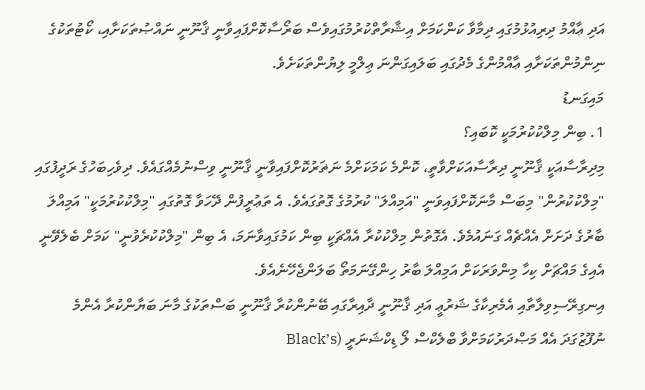އަދި ޢާއްމު ދިރިއުޅުމުގައި ދިމާވާ ކަންކަމަށް އިޝާރާތްކުރުމުގައިވެސް ބަރޯސާކޮށްފައިވާނީ ޤާނޫނީ ނައްޞުތަކަށާއި، ކޯޓުތަކުގެ ނިންމުންތަކަށާއި ޢާއްމުންގެ މެދުގައި ބަލައިގަންނަ ޢިލްމީ ލިޔުންތަކަށެވެ.
މައިގަނޑު
1. ބިން މިލްކުކުރުމަކީ ކޮބައި؟
މިދިރާސާއަކީ ޤާނޫނީ ދިރާސާއަކަށްވާތީ، ކޮންމެ ކަމަކަށްމެ ނަޡަރުކޮށްފައިވާނީ ޤާނޫނީ ވިސްނުމެއްގައެވެ. ދިވެހިބަހުގެ ރަދީފުގައި "މިލްކުކުރުން" މިބަސް މާނަކޮށްފައިވަނީ "އަމިއްލަ" ކުރުމުގެ ގޮތުގައެވެ. އެ ތަޢުރީފުން ދޭހަވާ ގޮތުގައި "މިލްކުކުރުމަކީ" އަމިއްލަ ބާރުގެ ދަށަށް އެއްޗެއް ގަނައުމެވެ. އެގޮތުން މިލްކުކުރާ އެއްޗަކީ ބިން ކަމުގައިވާނަމަ، އެ ބިން "މިލްކުކުރެވުނީ" ކަމަށް ބެލެވޭނީ އެއިގެ މައްޗަށް ކިހާ މިންވަރަކަށް އަމިއްލަ ބާރު ހިންގޭނަމަތޯ ބަލަންޖެހޭނެއެވެ.
އިނގިރޭސިވިލާތާއި އެމެރިކާގެ ޝަރުޢީ އަދި ޤާނޫނީ ދާއިރާގައި ބޭނުންކުރާ ޤާނޫނީ ބަސްތަކުގެ މާނަ ބަޔާންކުރާ އެންމެ ނުފޫޒުގަދަ އެއް މަޞްދަރުކަމަށްވާ ބްލެކްސް ލޯ ޑިކްޝަނަރީ (Black’s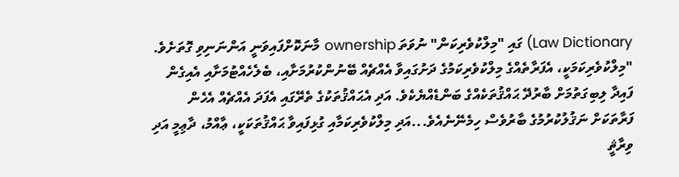Law Dictionary) ގައި "މިލްކުވެރިކަން" ނުވަތަ ownership މާނަކޮށްފައިވަނީ އަންނަނިވި ގޮތަށެވެ.
"މިލްކުވެރިކަމަކީ، އެފަރާތެއްގެ މިލްކުވެރިކަމުގެ ދަށުގައިވާ އެއްޗެއް ބޭނުންކުރުމަށާއި، ބެލެހެއްޓުމަށާއި އެއިގެން ފައިދާ ލިބިގަތުމަށް ބާރުދޭ ޙައްޤުތަކެއްގެ ބަންޑެއްޔެކެވެ. އަދި އެޙައްޤުތަކުގެ ތެރޭގައި އެފަދަ އެއްޗެއް އެހެން ފަރާތަކަށް ނަޤުލުކުރުމުގެ ބާރުވެސް ހިމެނޭނެއެވެ...އަދި މިލްކުވެރިކަމާއި ގުޅިފައިވާ ޙައްޤުތަކަކީ، ޢާއްމު، ދާޢިމީ އަދި ވިރާޘީ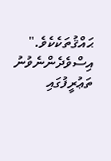ޙައްޤުތަކެކެވެ."
އިސްވެދެންނެވުނު ތަޢުރީފުގައި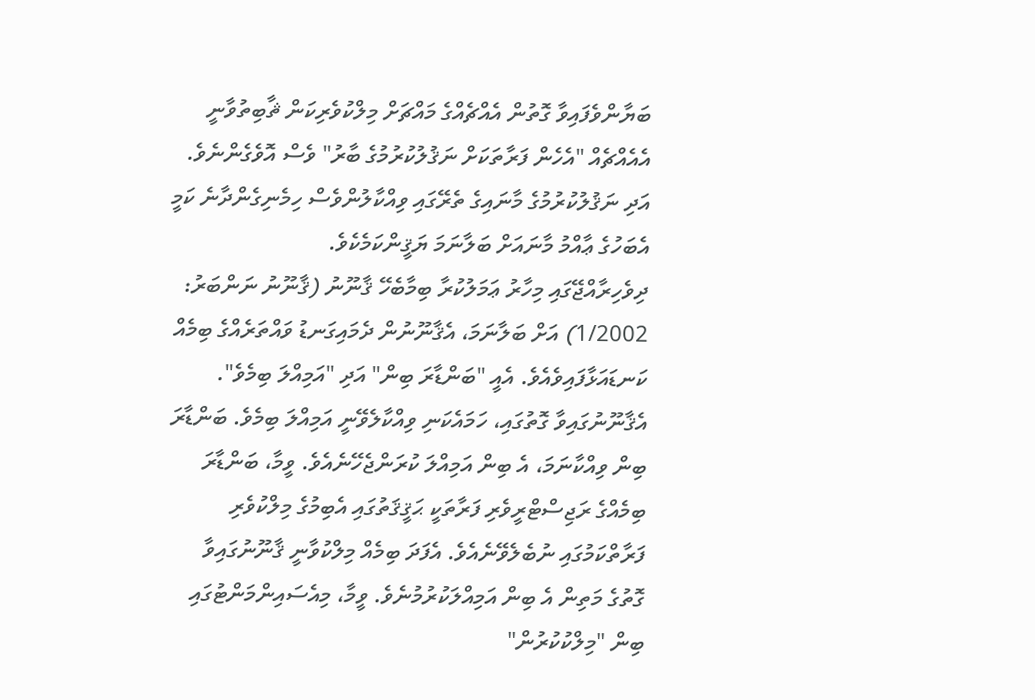ބަޔާންވެފައިވާ ގޮތުން އެއްޗެއްގެ މައްޗަށް މިލްކުވެރިކަން ޘާބިތުވާނީ އެއެއްޗެއް "އެހެން ފަރާތަކަށް ނަޤުލުކުރުމުގެ ބާރު" ވެސް އޮވެގެންނެވެ. އަދި ނަޤުލުކުރުމުގެ މާނައިގެ ތެރޭގައި ވިއްކާލުންވެސް ހިމެނިގެންދާނެ ކަމީ އެބަހުގެ ޢާއްމު މާނައަށް ބަލާނަމަ ޔަޤީންކަމެކެވެ.
ދިވެހިރާއްޖޭގައި މިހާރު ޢަމަލުކުރާ ބިމާބެހޭ ޤާނޫނު (ޤާނޫނު ނަންބަރު: 1/2002) އަށް ބަލާނަމަ، އެޤާނޫނުން ދެމައިގަނޑު ވައްތަރެއްގެ ބިމެއް ކަނޑައަޅާފައިވެއެވެ. އެއީ "ބަންޑާރަ ބިން" އަދި "އަމިއްލަ ބިމެވެ". އެޤާނޫނުގައިވާ ގޮތުގައި، ހަމައެކަނި ވިއްކާލެވޭނީ އަމިއްލަ ބިމެވެ. ބަންޑާރަ ބިން ވިއްކާނަމަ، އެ ބިން އަމިއްލަ ކުރަންޖެހޭނެއެވެ. ވީމާ، ބަންޑާރަ ބިމެއްގެ ރަޖިސްޓްރީވެރި ފަރާތަކީ ޙަޤީޤަތުގައި އެބިމުގެ މިލްކުވެރި ފަރާތްކަމުގައި ނުބެލެވޭނެއެވެ. އެފަދަ ބިމެއް މިލްކުވާނީ ޤާނޫނުގައިވާ ގޮތުގެ މަތިން އެ ބިން އަމިއްލަކުރުމުނެވެ. ވީމާ، މިއެސައިންމަންޓުގައި ބިން "މިލްކުކުރުން"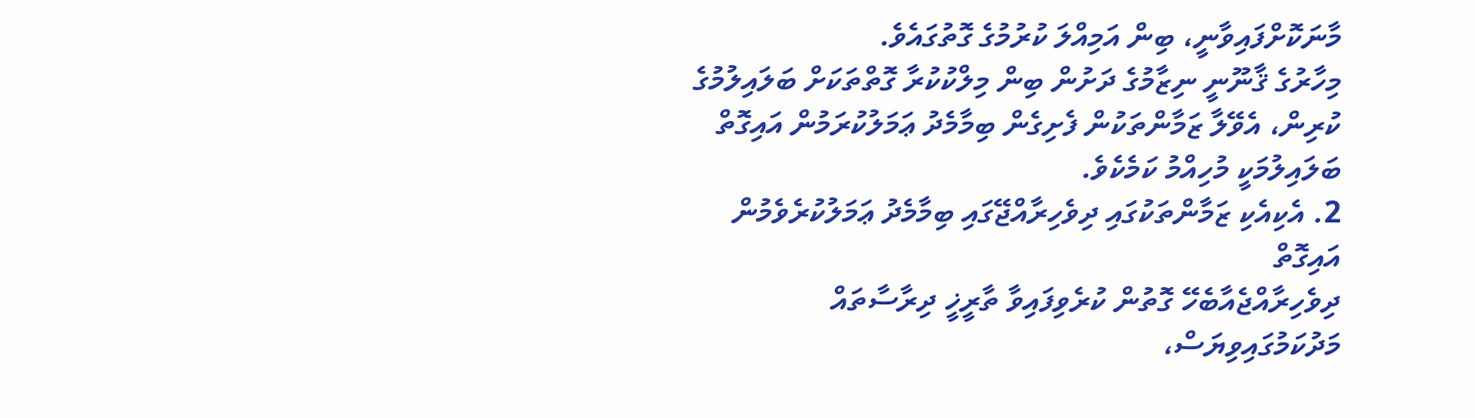މާނަކޮށްފައިވާނީ، ބިން އަމިއްލަ ކުރުމުގެ ގޮތުގައެވެ.
މިހާރުގެ ޤާނޫނީ ނިޒާމުގެ ދަށުން ބިން މިލްކުކުރާ ގޮތްތަކަށް ބަލައިލުމުގެ ކުރިން، އެވޭލާ ޒަމާންތަކުން ފެށިގެން ބިމާމެދު ޢަމަލުކުރަމުން އައިގޮތް ބަލައިލުމަކީ މުހިއްމު ކަމެކެވެ.
2. އެކިއެކި ޒަމާންތަކުގައި ދިވެހިރާއްޖޭގައި ބިމާމެދު ޢަމަލުކުރެވެމުން އައިގޮތް
ދިވެހިރާއްޖެއާބެހޭ ގޮތުން ކުރެވިފައިވާ ތާރީޚީ ދިރާސާތައް މަދުކަމުގައިވިޔަސް،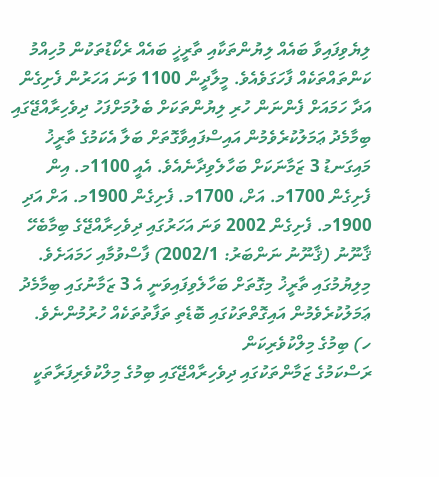ލިޔެވިފައިވާ ބައެއް ލިޔުންތަކާއި ތާރީޚީ ބައެއް ރެކޯޑުތަކުން މުހިއްމު ކަންތައްތަކެއް ފާހަގަވެއެވެ. މީލާދީން 1100 ވަނަ އަހަރުން ފެށިގެން އަދާ ހަމައަށް ފެންނަން ހުރި ލިޔުންތަކަށް ބެލުމަށްފަހު ދިވެހިރާއްޖޭގައި ބިމާމެދު ޢަމަލުކުރެވެމުން އައިސްފައިވާގޮތަށް ބަލާ އެކަމުގެ ތާރީޚު މައިގަނޑު 3 ޒަމާނަކަށް ބަހާލެވިދާނެއެވެ. އެއީ 1100މ. އިން ފެށިގެން 1700މ. އަށް، 1700މ. ފެށިގެން 1900މ. އަށް އަދި 1900މ. ފެށިގެން 2002 ވަނަ އަހަރުގައި ދިވެހިރާއްޖޭގެ ބިމާބެހޭ ޤާނޫނު (ޤާނޫނު ނަންބަރު: 2002/1) ފާސްވުމާއި ހަމައަށެވެ. މިލިޔުމުގައި ތާރީޚު މިގޮތަށް ބަހާލެވިފައިވަނީ އެ 3 ޒަމާނުގައި ބިމާމެދު ޢަމަލުކުރެވެމުން އައިގޮތްތަކުގައި ބޮޑެތި ތަފާތުތަކެއް ހުރުމުންނެވެ.
ހ) ބިމުގެ މިލްކުވެރިކަން
ރަސްކަމުގެ ޒަމާންތަކުގައި ދިވެހިރާއްޖޭގައި ބިމުގެ މިލްކުވެރިފަރާތަކީ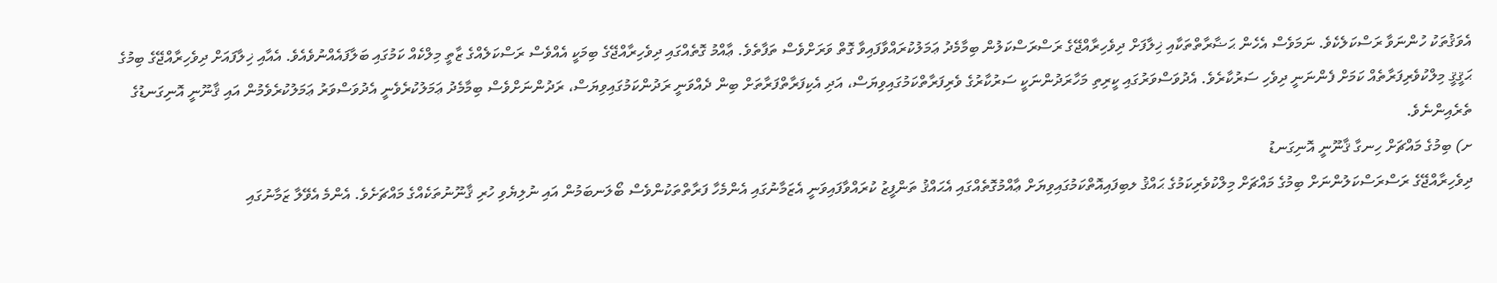އެވަޤުތަކު ހުންނަވާ ރަސްކަލެކެވެ. ނަމަވެސް އެހެން ޙަޟާރާތްތަކާއި ޚިލާފަށް ދިވެހިރާއްޖޭގެ ރަސްރަސްކަލުން ބިމާމެދު ޢަމަލުކުރައްވާފައިވާ ގޮތް ވަރަށްވެސް ތަފާތެވެ. ޢާއްމު ގޮތެއްގައި ދިވެހިރާއްޖޭގެ ބިމަކީ އެއްވެސް ރަސްކަލެއްގެ ޒާތީ މިލްކެއް ކަމުގައި ބަލާފައެއްނުވެއެވެ. އެއާއި ޚިލާފައަށް ދިވެހިރާއްޖޭގެ ބިމުގެ ޙަޤީޤީ މިލްކުވެރިފަރާތެއް ކަމަށް ފެންނަނީ ދިވެހި ސަރުކާރެވެ. އެދުވަސްވަރުގައި ކީރިތި މަހާރަދުންނަކީ ސަރުކާރުގެ ވެރިފަރާތްކަމުގައިވިޔަސް، އަދި އެކިފަރާތްފަރާތަށް ބިން ދެއްވަނީ ރަދުންކަމުގައިވިޔަސް، ރަދުންނަށްވެސް ބިމާމެދު ޢަމަލުކުރެވެނީ އެދުވަސްވަރު ޢަމަލުކުރެވެމުން އައި ޤާނޫނީ އޮނިގަނޑުގެ ތެރެއިންނެވެ.
ށ) ބިމުގެ މައްޗަށް ހިނގާ ޤާނޫނީ އޮނިގަނޑު
ދިވެހިރާއްޖޭގެ ރަސްރަސްކަލުންނަށް ބިމުގެ މައްޗަށް މިލްކުވެރިކަމުގެ ޙައްޤު ލބިފައިއޮތްކަމުގައިވިޔަށް ޢާއްމުގޮތެއްގައި އެޙައްޤު ތަންފީޒު ކުރައްވާފައިވަނީ އެޒަމާނުގައި އެންމެހާ ފަރާތްތަކުންވެސް ބޯލަނބަމުން އައި ނުލިޔެވި ހުރި ޤާނޫނުތަކެއްގެ މައްޗަށެވެ. އެންމެ އެވޭލާ ޒަމާނުގައި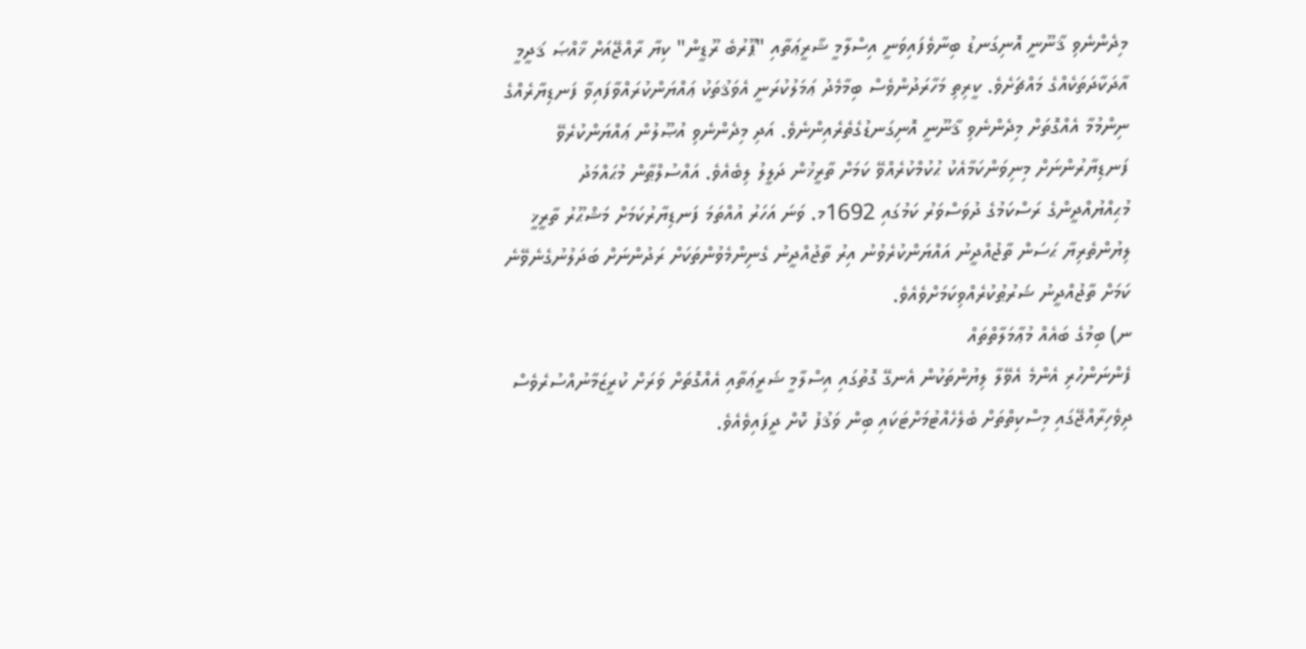މިދެންނެވި ޤާނޫނީ އޮނިގަނޑު ބިނާވެފައިވަނީ އިސްލާމީ ޝާރީޢަތާއި "ޕޫރުބެ ރޫޑީން" ކިޔާ ރާއްޖޭއަށް ޚާއްޞަ ޤަދީމީ އާދަކާދަތަކެއްގެ މައްޗަށެވެ. ކީރިތި މަހާރަދުންވެސް ބިމާމެދު ޢަމަލުކުރަނީ އެވަޤުތަކު ޢައްޔަންކުރައްވާފައިވާ ފަނޑިޔާރެއްގެ ނިންމުމާ އެއްގޮތަށް މިދެންނެވި ޤާނޫނީ އޮނިގަނޑުގެތެރެއިންނެވެ. އަދި މިދެންނެވި އުޞޫލުން ޢައްޔަންކުރެވޭ ފަނޑިޔާރުންނަށް މިނިވަންކަމާއެކު ޙުކުމްކުރެއްވޭ ކަމަށް ތާރީޚުން ދަލީލު ލިބެއެވެ. އައްސުލްޠާން މުޙައްމަދު މުޙިއްޔުއްދީންގެ ރަސްކަމުގެ ދުވަސްވަރު ކަމުގައި 1692މ. ވަނަ އަހަރު އުއްތަމަ ފަނޑިޔާރުކަމަށް މަޝްޙޫރު ތާރީޚީ ލިޔުންތެރިޔާ ޙަސަން ތާޖުއްދީނު އައްޔަންކުރެވުނު އިރު ތާޖުއްދީނު ގެނިންމެވުންތަކަށް ރަދުންނަށް ބަދަލުނުގެނެވޭނެ ކަމަށް ތާޖުއްދީނު ޝަރުޠުކުރެއްވިކަމަށްވެއެވެ.
ނ) ބިމުގެ ބައެއް މުޢާމަލާތްތައް
ފެންނަންހުރި އެންމެ އެވޭލާ ލިޔުންތަކުން އެނގޭ ގޮތުގައި އިސްލާމީ ޝަރީޢަތާއި އެއްގޮތަށް ވަރަށް ކުރީޒަމާނުއްސުރެވެސް ދިވެހިރާއްޖޭގައި މިސްކިތްތަށް ބެލެހެއްޓުމަށްޓަކައި ބިން ވަޤުފު ކޮށް ދީފައިވެއެވެ.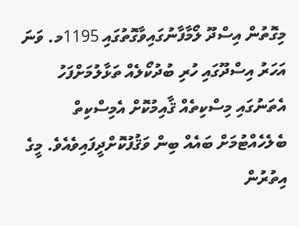މިގޮތުން އިސްދޫ ލޯމާފާނުގައިވާގޮތުގައި 1195މ. ވަނަ އަހަރު އިސްދޫގައި ހުރި ބުދުކޯލެއް ތަޅާލުމަށްފަހު އެތަނުގައި މިސްކިތެއް ޤާއިމުކޮށް އެމިސްކިތް ބެލެހެއްޓުމަށް ބައެއް ބިން ވަޤުފުކޮށްދީފައިވެއެވެ. މީގެ އިތުރުން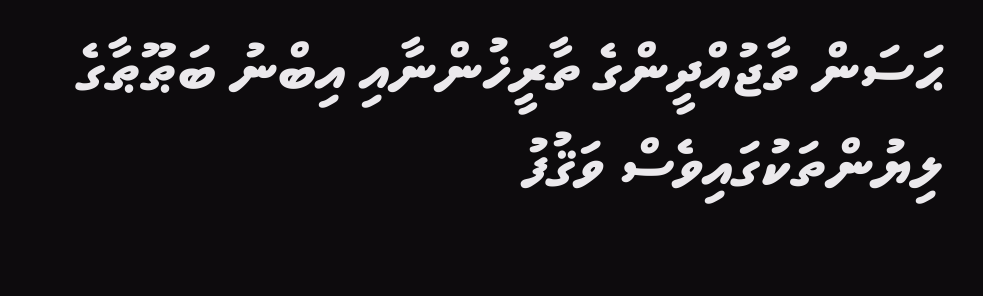ޙަސަން ތާޖުއްދީންގެ ތާރީޚުންނާއި އިބްނު ބަޠޫޠާގެ ލިޔުންތަކުގައިވެސް ވަޤުފު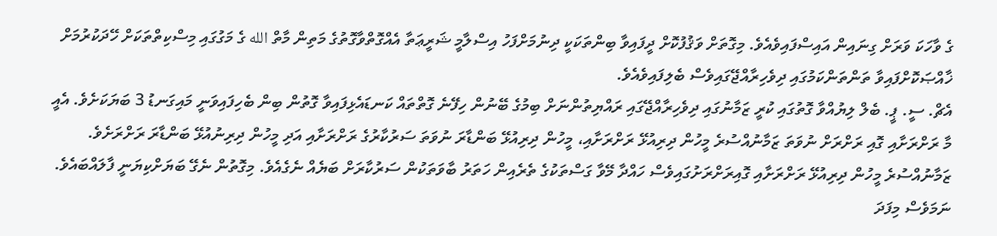ގެ ވާހަކަ ވަރަށް ގިނައިން އައިސްފައިވެއެވެ. މިގޮތަށް ވަޤުފުކޮށް ދީފައިވާ ބިންތަކަކީ ދިނުމަށްފަހު އިސްލާމީ ޝަރީޢަތާ އެއްގޮތްވާގޮތުގެ މަތިން މާތް الله ގެ މަގުގައި މިސްކިތްތަކަށް ހޭދަކުރުމަށް ޚާއްޞަކޮށްފައިވާ ތަންތަންކަމުގައި ދިވެހިރާއްޖޭގައިވެސް ބެލިފައިވެއެވެ.
އެޗް. ސީ. ޕީ. ބެލް ލިޔުއްވާ ގޮތުގައި ކުރީ ޒަމާނުގައި ދިވެހިރާއްޖޭގައި ރައްޔިތުންނަށް ބިމުގެ ބޭނުން ހިފޭނެ ގޮތްތައް ކަނޑައެޅިފައިވާ ގޮތުން ބިން ބެހިފައިވަނީ މައިގަނޑު 3 ބަޔަކަށެވެ. އެއީ މާ ރަށްރަށާއި ގޮއި ރަށްރަށް ނުވަތަ ޒަމާނުއްސުރެ މީހުން ދިރިއުޅޭ ރަށްރަށާއި، މީހުން ދިރިއުޅޭ ބަންޑާރަ ނުވަތަ ސަރުކާރުގެ ރަށްރަށާއި އަދި މީހުން ދިރިނުއުޅޭ ބަންޑާރަ ރަށްރަށެވެ.
ޒަމާނުއްސުރެ މީހުން ދިރިއުޅޭ ރަށްރަށާއި ގޮއިރަށްރަށުގައިވެސް ހައްދާ މޭވާ ގަސްތަކުގެ ތެރެއިން ހަތަރު ބާވަތަކުން ސަރުކާރަށް ބަޔެއް ނެގެއެވެ. މިގޮތުން ނެގޭ ބަޔަށްކިޔަނީ ފާލައްބައެވެ. ނަމަވެސް މިފަދަ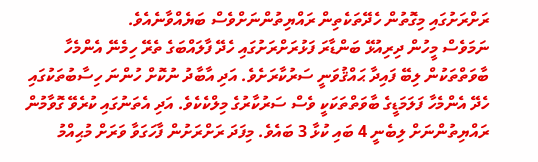ރަށްރަށުގައި މިގޮތުން ހެދޭތަކެތިން ރައްޔިތުންނަށްވެސް ބަޔެއްވާނެއެވެ.
ނަމަވެސް މީހުން ދިރިއުޅޭ ބަންޑާރަ ފަޅުރަށްރަށުގައި ހެދޭ ފާލައްބަގެ ތެރޭ ހިމެނޭ އެންމެހާ ބާވަތްތަކުން ލިބޭ ފައިދާ ޙައްޤުވަނީ ސަރުކާރަށެވެ. އަދި އާބާދު ނުކޮށް ހުންނަ ހިސާބުތަކުގައި ހެދޭ އެންމެހާ ފަލަމަޑީގެ ބާވަތްތަކަކީ ވެސް ސަރުކާރުގެ މިލްކެކެވެ. އަދި އެތަނުގައި ކުރެވޭ ގޮވާމުން ރައްޔިތުންނަށް ލިބެނީ 4 ބައި ކުޅާ 3 ބައެވެ. މިފަދަ ރަށްރަށުން ފާހަގަވާ ވަރަށް މުޙިއްމު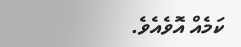ކަމެއް އޮވެއެވެ.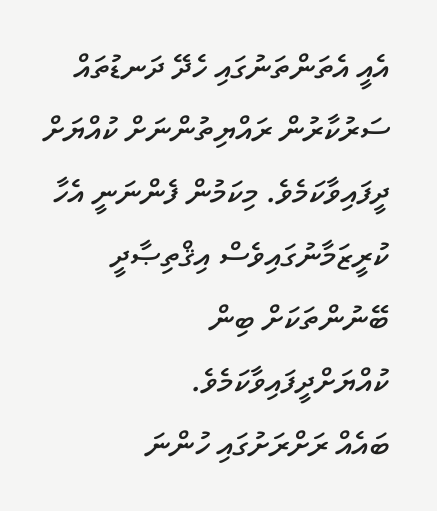އެއީ އެތަންތަނުގައި ހެދޭ ދަނޑުތައް ސަރުކާރުން ރައްޔިތުންނަށް ކުއްޔަށް ދީފައިވާކަމެވެ. މިކަމުން ފެންނަނީ އެހާ ކުރީޒަމާނުގައިވެސް އިޤްތިޞާދީ ބޭނުންތަކަށް ބިން ކުއްޔަށްދީފައިވާކަމެވެ.
ބައެއް ރަށްރަށުގައި ހުންނަ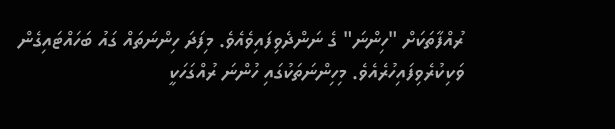ރުއްފާތަކަށް "ހިންނަ" ގެ ނަންދެވިފައިވެއެވެ. މިފަދަ ހިންނަތައް ގައު ބަހައްޓައިގެން ވަކިކުރެވިފައިހުރެއެވެ. މިހިންނަތަކުގައި ހުންނަ ރުއްގަހަކީ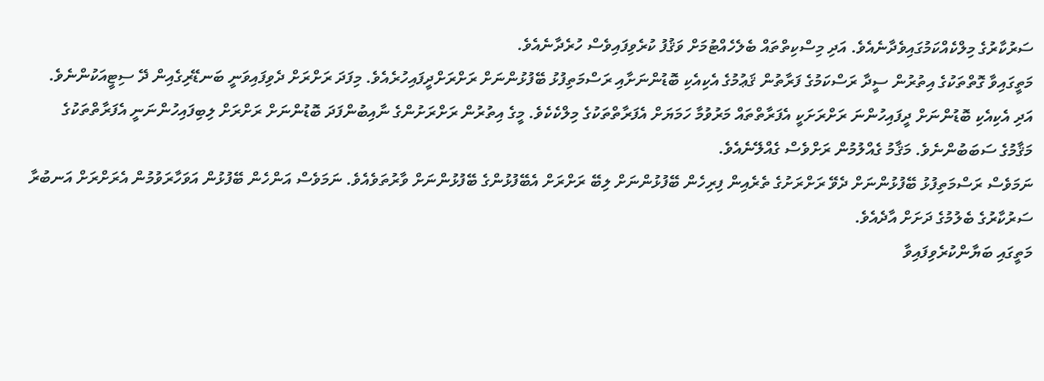ސަރުކާރުގެ މިލްކެއްކަމުގައިވެދާނެއެވެ. އަދި މިސްކިތްތައް ބެލެހެއްޓުމަށް ވަޤުފު ކުރެވިފައިވެސް ހުރެދާނެއެވެ.
މަތީގައިވާ ގޮތްތަކުގެ އިތުރުން ސީދާ ރަސްކަމުގެ ފަރާތުން ޤަޢުމުގެ އެކިއެކި ބޮޑުންނަށާއި ރަސްމަތިފުޅު ބޭފުޅުންނަށް ރަށްރަށްދީފައިހުރެއެވެ. މިފަދަ ރަށްރަށް ދެވިފައިވަނީ ބަނޑޭރިގެއިން ދޭ ސިޓީއަކުންނެވެ. އަދި އެކިއެކި ބޮޑުންނަށް ދީފައިހުންނަ ރަށްރަށަކީ އެފަރާތްތައް މަރުވުމާ ހަމަޔަށް އެފަރާތްތަކުގެ މިލްކެކެވެ. މީގެ އިތުރުން ރަށްރަށުންގެ ނާއިބުންފަދަ ބޮޑުންނަށް ރަށްރަށް ލިބިފައިހުންނަނީ އެފަރާތްތަކުގެ މަޤާމުގެ ސަބަބުންނެވެ. މަޤާމު ގެއްލުމުން ރަށްވެސް ގެއްލޭނެއެވެ.
ނަމަވެސް ރަސްމަތިފުޅު ބޭފުޅުންނަށް ދެވޭ ރަށްރަށުގެ ތެރެއިން ފިރިހެން ބޭފުޅުންނަށް ލިބޭ ރަށްރަށް އެބޭފުޅުންގެ ބޭފުޅުންނަށް ވާރުތަވެއެވެ. ނަމަވެސް އަންހެން ބޭފުޅުން އަވަހާރަވުމުން އެރަށްރަށް އަނބުރާ ސަރުކާރުގެ ބެލުމުގެ ދަށަށް އާދެއެވެ.
މަތީގައި ބަޔާންކުރެވިފައިވާ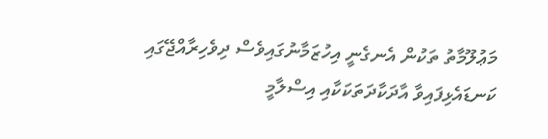މަޢުލޫމާތު ތަކުން އެނގެނީ އިހުޒަމާނުގައިވެސް ދިވެހިރާއްޖޭގައި ކަނޑައެޅިފައިވާ އާދަކާދަތަކަކާއި އިސްލާމީ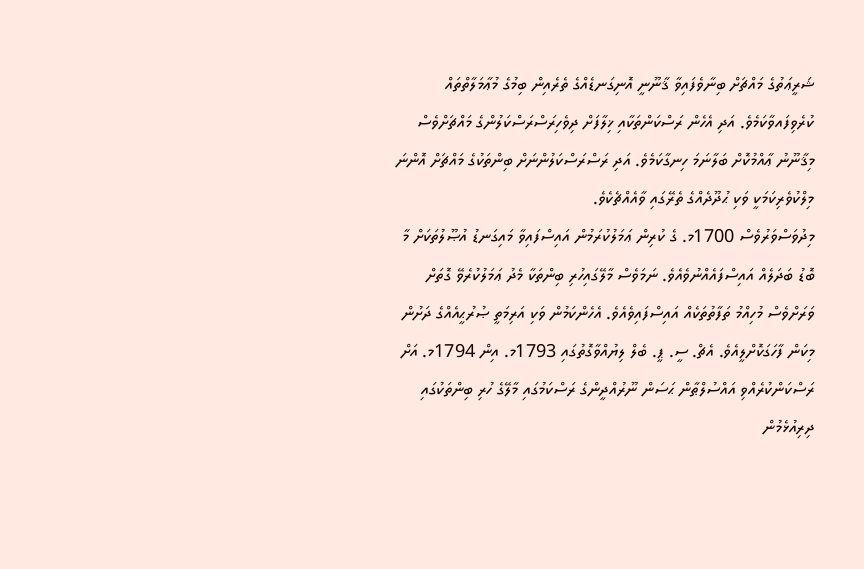ޝަރީޢަތުގެ މައްޗަށް ބިނާވެފައިވާ ޤާނޫނީ އޮނިގަނޑެއްގެ ތެރެއިން ބިމުގެ މުޢާމަލާތްތައް ކުރެވިފައވާކަމެވެ. އަދި އެހެން ރަސްކަންތަކާއި ޚިލާފަށް ދިވެހިރަސްރަސްކަލުންގެ މައްޗަށްވެސް މިޤާނޫނު ޢާއްމުކޮށް ބަލާނަމަ ހިނގާކަމެވެ. އަދި ރަސްރަސްކަލުންނަށް ބިންތަކުގެ މައްޗަށް އޮންނަ މިލްކުވެރިކަމަކީ ވަކި ޙުދޫދެއްގެ ތެރޭގައި ވާއެއްޗެކެވެ.
މިދުވަސްވަރުވެސް 1700މ. ގެ ކުރިން ޢަމަލުކުރަމުން އައިސްފައިވާ މައިގަނޑު އުޞޫލުތަކަށް މާ ބޮޑު ބަދަލެއް އައިސްފައެއްނުވެއެވެ. ނަމަވެސް މާލޭގައިހުރި ބިންތަކާ މެދު ޢަމަލުކުރެވޭ ގޮތަށް ވަރަށްވެސް މުހިއްމު ތަފާތުތަކެއް އައިސްފައިވެއެވެ. އެހެންކަމުން ވަކި އަރިމަތީ ޞުރުޙީއެއްގެ ދަށުން މިކަން ފާހަގަކޮށްލީއެވެ. އެޗް. ސީ. ޕީ. ބެލް ލިޔުއްވާގޮތުގައި 1793މ. އިން 1794މ. އަށް ރަސްކަންކުރެއްވި އައްސުލްޠާން ޙަސަން ނޫރުއްދީންގެ ރަސްކަމުގައި މާލޭގެ ހުރި ބިންތަކުގައި ދިރިއުޅެމުން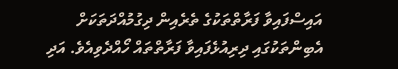އައިސްފައިވާ ފަރާތްތަކުގެ ތެރެއިން ދިގުމުއްދަތަކަށް އެބިންތަކުގައި ދިރިއުޅެފައިވާ ފަރާތްތައް ހޯއްދެވިއެވެ. އަދި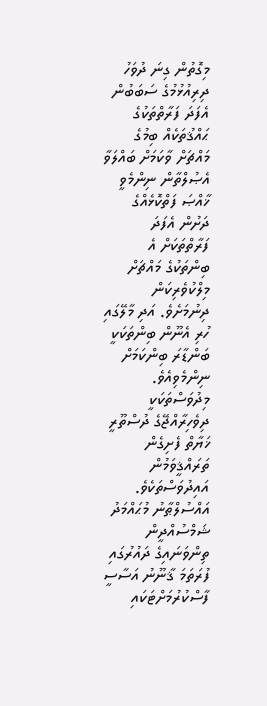މިގޮތުން ގިނަ ދުވަހު ދިރިއުޅުމުގެ ސަބަބުން އެފަދަ ފަރާތްތަކުގެ ޙައްޤުތަކެއް ބިމުގެ މައްޗަށް ވާކަމަށް ބައްލަވާ އެޞުލްތާން ނިންމެވީ ޚާއްޞަ ފަތްކޮޅެއްގެ ދަށުން އެފަދަ ފަރާތްތަކަށް އެ ބިންތަކުގެ މައްޗަށް މިލްކުވެރިކަން ދިނުމަށެވެ. އަދި މާލޭގައި ހުރި އެނޫން ބިންތަކަކީ ބަންޑާރަ ބިންކަމަށް ނިންމެވިއެވެ.
މިދުވަސްތަކަކީ ދިވެހިރާއްޖޭގެ ދުސްތޫރީ ޚަޔާތް ފެށިގެން ތަރައްޤީވަމުން އައިދުވަސްތަކެވެ. އައްސުލްޠާނު މުޙައްމަދު ޝަމްސުއްދީން ތިންވަނައިގެ ދައުރުގައި ފުރަތަމަ ޤާނޫނު އަސާސީ ފާސްކުރުމަށްޓަކައި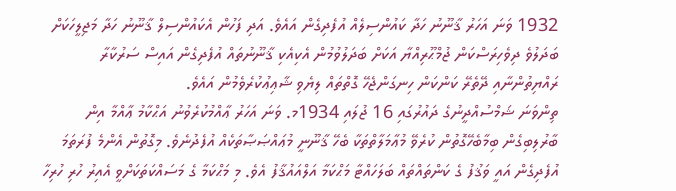1932 ވަނަ އަހަރު ޤާނޫނު ހަދާ ކައުންސިލެއް އުފެދިގެން އައެވެ. އަދި ފަހުން އެކައުންސިލް ޤާނޫނު ހަދާ މަޖިލީހަކަށް ބަދަލުވެ ދިވެހިރަސްކަން ޖުމްޙޫރިއްޔާ އަކަށް ބަދަލުވުމުން އެކިއެކި ޤާނޫނުތައް އުފެދިގެން އައިސް ސަރުކާރާ ރައްޔިތުންނާއި ދޭތެރޭ ކަންކަން ހިނގަންޖެހޭ ގޮތްތައް ލިޔެވި ޝާޢިޢުކުރެވެމުން އައެވެ.
ތިންވަނަ ޝަމްސުއްދީނުގެ ދައުރުގައި 16 ޖުލައި 1934މ. ވަނަ އަހަރު ޢާއްމުކުރެވުނު އަޙްކާމު ޢާއްމާ އިން ބާރުލިބިގެން ބިމާބެހޭގޮތުން ކުރެވޭ މުޢާމަލާތްތަކާ ބެހޭ ޤާނޫނީ މުޢައްޞަޞާތަކެއް އުފެދުނެވެ. މިގޮތުން އެންމެ ފުރަތަމަ އުފެދިގެން އައީ ވަޤުފު ގެ ކަންތައްތައް ބަލަހައްޓާ މަޙްކަމާ އަލްއައުޤާފު އެވެ. މި މަޙްކަމާ ގެ މަސައްކަތަކަށްވީ އެއިރު ހުރި ހުރިހާ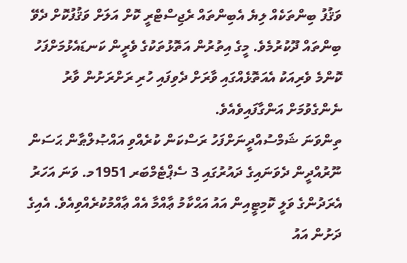ވަޤުފު ބިންތަކެއް ލިޔެ އެބިންތައް ރެޖިސްޓްރީ ކޮށް އަލަށް ވަޤުފުކޮށް ދެވޭ ބިންތައް ދޫކުރުމެވެ. މީގެ އިތުރުން އަތޮޅުތަކުގެ ވެރީން ކަނޑައެޅުމަށްފަހު ކޮންމެ ވެރިއަކު އެއަތޮޅެއްގައި ވާރަށް ދެވިފައި ހުރި ރަށްރަށުން ވާރު ނެންގެވުމަށް އަންގާފައިވެއެވެ.
ތިންވަނަ ޝަމްސުއްދީނަށްފަހު ރަސްކަން ކުރެއްވި އައްޞުލްޠާން ޙަސަން ނޫރުއްދީން ދެވަނައިގެ ދައުރުގައި 3 ސެޕްޓެމްބަރ 1951މ. ވަނަ އަހަރު އެރަދުންގެ ވަލީ ކޮމިޓީއިން އައު އަޙްކާމު ޢާއްމާ އެއް ޢާއްމުކުރެއްވިއެވެ. އެއިގެ ދަށުން އައު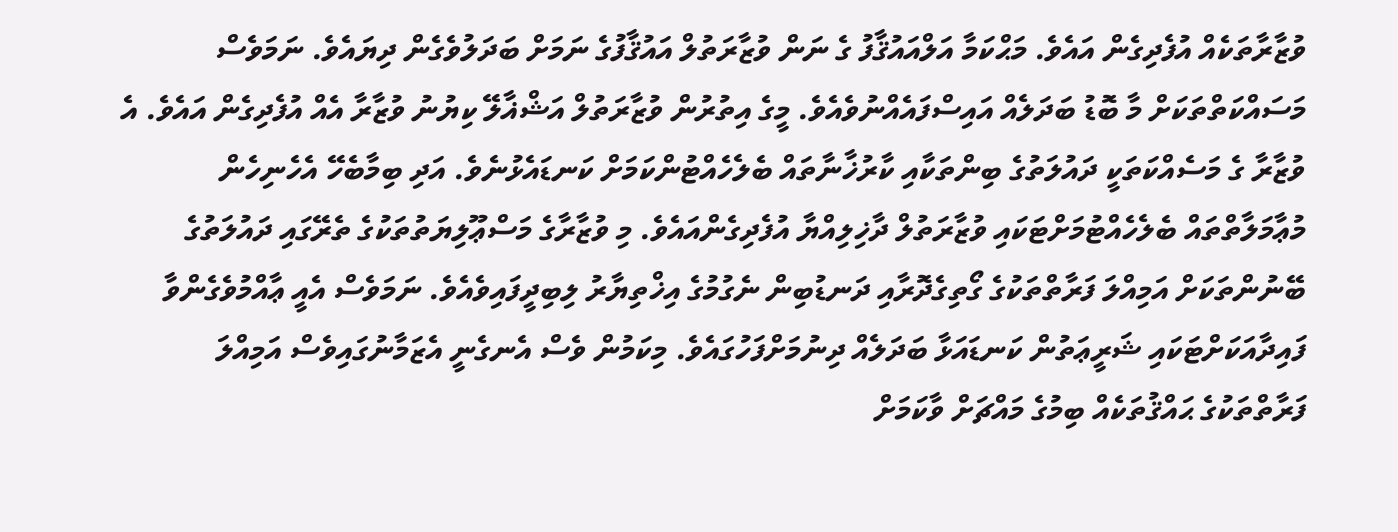ވުޒާރާތަކެއް އުފެދިގެން އައެވެ. މަޙްކަމާ އަލްއައުޤާފު ގެ ނަން ވުޒާރަތުލް އައުޤާފުގެ ނަމަށް ބަދަލުވެގެން ދިޔައެވެ. ނަމަވެސް މަސައްކަތްތަކަށް މާ ބޮޑު ބަދަލެއް އައިސްފައެއްނުވެއެވެ. މީގެ އިތުރުން ވުޒާރަތުލް އަޝްޣާލޭ ކިޔުނު ވުޒާރާ އެއް އުފެދިގެން އައެވެ. އެ ވުޒާރާ ގެ މަސެއްކަތަކީ ދައުލަތުގެ ބިންތަކާއި ކާރުޚާނާތައް ބެލެހެއްޓުންކަމަށް ކަނޑައެޅުނެވެ. އަދި ބިމާބެހޭ އެހެނިހެން މުޢާމަލާތްތައް ބެލެހެއްޓުމަށްޓަކައި ވުޒާރަތުލް ދާޚިލިއްޔާ އުފެދިގެންއައެވެ. މި ވުޒާރާގެ މަސްޢޫލިޔަތުތަކުގެ ތެރޭގައި ދައުލަތުގެ ބޭނުންތަކަށް އަމިއްލަ ފަރާތްތަކުގެ ގޯތިގެދޮރާއި ދަނޑުބިން ނެގުމުގެ އިޚްތިޔާރު ލިބިދީފައިވެއެވެ. ނަމަވެސް އެއީ ޢާއްމުވެގެންވާ ފައިދާއަކަށްޓަކައި ޝަރީޢަތުން ކަނޑައަޅާ ބަދަލެއް ދިނުމަށްފަހުގައެވެ. މިކަމުން ވެސް އެނގެނީ އެޒަމާނުގައިވެސް އަމިއްލަ ފަރާތްތަކުގެ ޙައްޤުތަކެއް ބިމުގެ މައްޗަށް ވާކަމަށް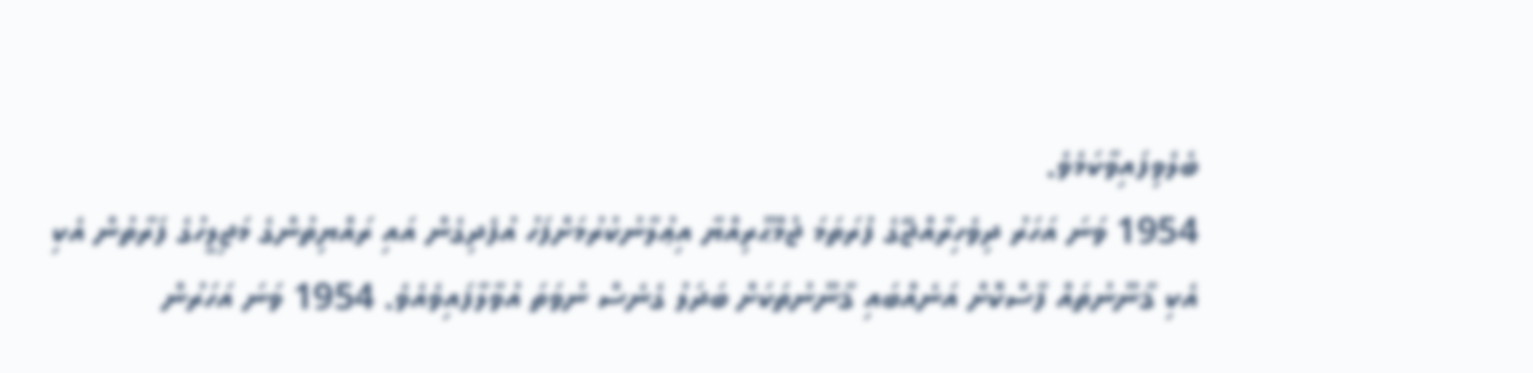ބެލެވިފައިވާކަމެވެ.
1954 ވަނަ އަހަރު ދިވެހިރާއްޖޭގެ ފުރަތަމަ ޖުމްޙޫރިއްޔާ އިޢުލާނުކުރުމަށްފަހު އުފެދިގެން އައި ރައްޔިތުންގެ މަޖިލީހުގެ ފަރާތުން އެކި އެކި ޤާނޫނުތައް ފާސްކޮށް އަނެއްބައި ޤާނޫނުތަކަށް ބަދަލު ގެނެސް ނުވަތަ އުވާލާފައިވެއެވެ. 1954 ވަނަ އަހަރުން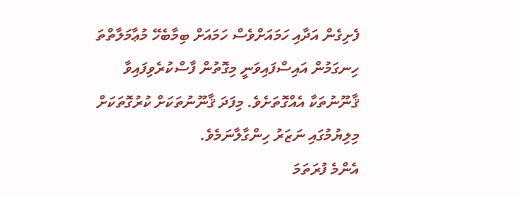ފެށިގެން އަދާއި ހަމައަށްވެސް ހަމައަށް ބިމާބެހޭ މުޢާމަލާތްތަ ހިނގަމުން އައިސްފައިވަނީ މިގޮތުން ފާސްކުރެވިފައިވާ ޤާނޫނުތަކާ އެއްގޮތަށެވެ. މިފަދަ ޤާނޫނުތަކަށް ކުރުގޮތަކަށް މިލިޔުމުގައި ނަޒަރު ހިންގާލާނަމެވެ.
އެންމެ ފުރަތަމަ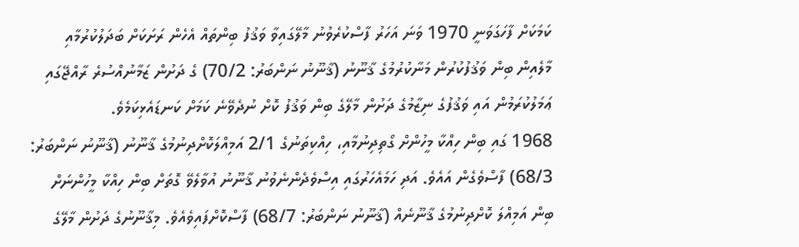ކަމަކަށް ފާހަގަވަނީ 1970 ވަނަ އަހަރު ފާސްކުރެވުނު މާލޭގައިވާ ވަޤުފު ބިންތައް އެހެން ރަށަކަށް ބަދަލުކުރުމާއި މާލެއިން ބިން ވަޤުފުކުރުން މަނާކުރުމުގެ ޤާނޫނު (ޤާނޫނު ނަންބަރު: 70/2) ގެ ދަށުން ޒަމާނުއްސުރެ ރާއްޖޭގައި ޢަމަލުކުރަމުން އައި ވަޤުފުގެ ނިޒާމުގެ ދަށުން މާލޭގެ ބިން ވަޤުފު ކޮށް ނުދެވޭނެ ކަމަށް ކަނޑައެޅިކަމެވެ.
1968 ގައި ބިން ހިއްކާ މީހުންށް ގޯތިދިނުމާއި، ހިއްކިތަނުގެ 2/1 އަމިއްލަކޮށްދިނުމުގެ ޤާނޫނު (ޤާނޫނު ނަންބަރު: 68/3) ފާސްވެގެން އައެވެ. އަދި ހަމައެހަރުގައި އިސްވެދެންނެވުނު ޤާނޫނު އުވާލެވޭ ގޮތަށް ބިން ހިއްކާ މީހުންނަށް ބިން އަމިއްލަ ކޮށްދިނުމުގެ ޤާނޫނެއް (ޤާނޫނު ނަންބަރު: 68/7) ފާސްކޮށްފައިވެއެވެ. މިޤާނޫނުގެ ދަށުން މާލޭގެ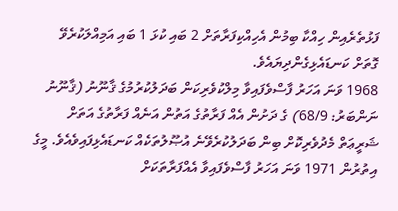ފަޅުތެރެއިން ހިއްކާ ބިމުން އެހިއްކިފަރާތަށް 2 ބައި ކުޅަ 1 ބައި އަމިއްލަކުރެވޭ ގޮތަށް ކަނޑައެޅިގެންދިޔައެވެ.
1968 ވަނަ އަހަރު ފާސްވެފައިވާ މިލްކުވެރިކަން ބަދަލުކުރުމުގެ ޤާނޫނު (ޤާނޫނު ނަންބަރު: 68/9) ގެ ދަށުން އެއް ފަރާތުގެ އަތުން އަނެއް ފަރާތުގެ އަތަށް ޝަރީޢަތް މެދުވެރިކޮށް ބިން ބަދަލުކުރެވޭނެ އުޞޫލުތަކެއް ކަނޑައެޅިފައިވެއެވެ. މީގެ އިތުރުން 1971 ވަނަ އަހަރު ފާސްވެފައިވާ އެއްފަރާތަކަށް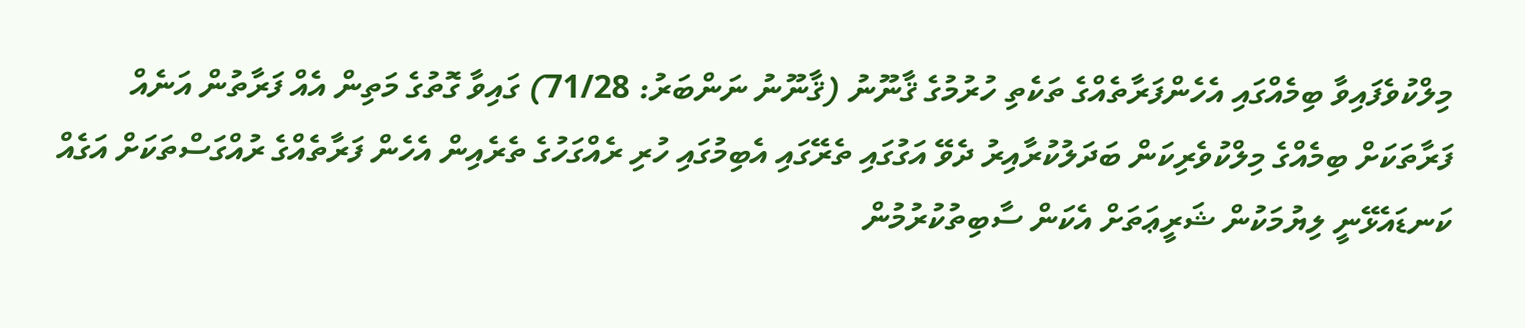މިލްކުވެފައިވާ ބިމެއްގައި އެހެންފަރާތެއްގެ ތަކެތި ހުރުމުގެ ޤާނޫނު (ޤާނޫނު ނަންބަރު: 71/28) ގައިވާ ގޮތުގެ މަތިން އެއް ފަރާތުން އަނެއް ފަރާތަކަށް ބިމެއްގެ މިލްކުވެރިކަން ބަދަލުކުރާއިރު ދެވޭ އަގުގައި ތެރޭގައި އެބިމުގައި ހުރި ރެއްގަހުގެ ތެރެއިން އެހެން ފަރާތެއްގެ ރުއްގަސްތަކަށް އަގެއް ކަނޑައެޅޭނީ ލިޔުމަކުން ޝަރީޢަތަށް އެކަން ސާބިތުކުރުމުން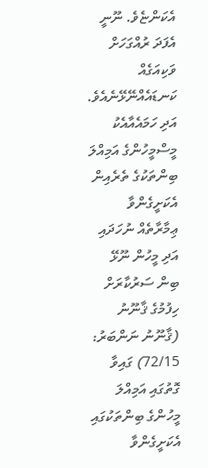އެކަންޏެވެ. ނޫނީ އެފަދަ ރުއްގަހަށް ވަކިއަގެއް ކަނޑައެއްނޭޅޭނެއެވެ. އަދި ހަމައެއާއެކު މީސްމީހުންގެ އަމިއްލަ ބިންތަކުގެ ތެރެއިން އެކަށީގެންވާ ޢިމާރާތެއް ނުހަދައި އަދި މީހުން ނޫޅޭ ބިން ސަރުކާރަށް ހިފުމުގެ ޤާނޫނު (ޤާނޫނު ނަންބަރު: 72/15) ގައިވާ ގޮތުގައި އަމިއްލަ މީހުންގެ ބިންތަކުގައި އެކަށީގެންވާ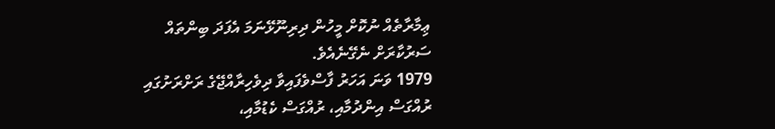ޢިމާރާތެއް ނުކޮށް މީހުން ދިރިނޫޅޭނަމަ އެފަދަ ބިންތައް ސަރުކާރަށް ނެގޭނެއެވެ.
1979 ވަނަ އަހަރު ފާސްވެފައިވާ ދިވެހިރާއްޖޭގެ ރަށްރަށުގައި ރުއްގަސް އިންދުމާއި، ރުއްގަސް ކެޑުމާއި،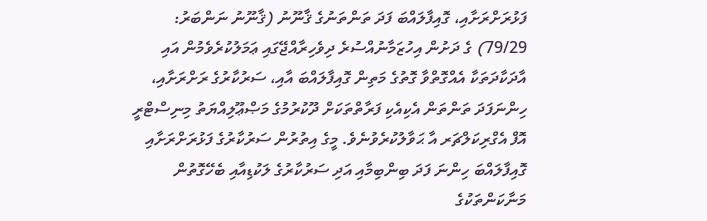ފަޅުރަށްރަށާއި، ގޮއިފާލައްބަ ފަދަ ތަންތަނުގެ ޤާނޫނު (ޤާނޫނު ނަންބަރު: 79/29) ގެ ދަށުން އިހުޒަމާނުއްސުރެ ދިވެހިރާއްޖޭގައި ޢަމަލުކުރެވެމުން އައި އާދަކާދަތަކާ އެއްގޮތްވާ ގޮތުގެ މަތިން ގޮއިފާލައްބަ އާއި، ސަރުކާރުގެ ރަށްރަށާއި، ހިންނަފަދަ ތަންތަން އެކިއެކި ފަރާތްތަކަށް ދޫކުރުމުގެ މަޞްޢޫލިއްޔަތު މިނިސްޓްރީ އޮފް އެގްރިކަލްޗަރ އާ ޙަވާލުކުރެވުނެވެ. މީގެ އިތުރުން ސަރުކާރުގެ ފަޅުރަށްރަށާއި ގޮއިފާލައްބަ ހިންނަ ފަދަ ބިންބިމާއި އަދި ސަރުކާރުގެ ލަކުޑިއާއި ބެހޭގޮތުން މަނާކަންތަކުގެ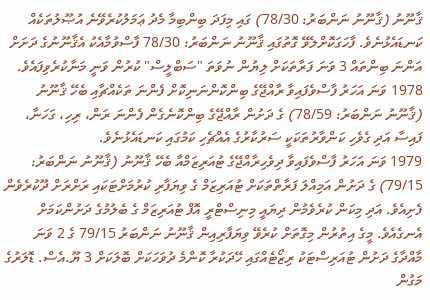ޤާނޫނު (ޤާނޫނު ނަންބަރު: 78/30) ގައި މިފަދަ ބިންބިމާ މެދު ޢަމަލުކުރެވޭނެ އުޞޫލުތަކެއް ކަނޑައެޅުނެވެ. ފާހަގަކޮށްލެވޭ ގޮތުގައި ޤާނޫނު ނަންބަރު: 78/30 ފާސްވުމާއެކު އެޤާނޫނުގެ ދަށަށް އަންނަ ބިންތައް 3 ވަނަ ފަރާތަކަށް ލިޔުން ނުވަތަ "ސަބްލީސް" ކުރުން ވަނީ މަނާކުރެވިފައެވެ.
1978 ވަނަ އަހަރު ފާސްވެފައިވާ ރާއްޖޭގެ ބިންކޮންނަނިކޮށް ފެންނަ ތަކެއްޗާއި ބެހޭ ޤާނޫނު (ޤާނޫނު ނަންބަރު: 78/59) ގެ ދަށުން ރާއްޖޭގެ ބިންކޮނެގެން ފެންނަ ރަން، ރިހި، ގަހަނާ، ފައިސާ އަދި ގެވެހި ކަންވާރުތަކަކީ ސަރުކާރުގެ އެއްޗެހި ކަމުގައި ކަނޑައެޅުނެވެ.
1979 ވަނަ އަހަރު ފާސްވެފައިވާ ދިވެހިރާއްޖޭގެ ޓުއަރިޒަމްއާ ބެހޭ ޤާނޫނު (ޤާނޫނު ނަންބަރު: 79/15) ގެ ދަށުން އަމިއްލަ ފަރާތްތަކަށް ޓުއަރިޒަމް ގެ ވިޔަފާރި ކުރުމަށްޓަކައި ރަށްރަށް ދޫކުރެވެން ފެށިއެވެ. އަދި މިކަން ކުރެވެމުން ދިޔައީ މިނިސްޓްރީ އޮފް ޓުއަރިޒަމް ގެ ބެލުމުގެ ދަށުންކަމަށް އެނގެއެވެ. މީގެ އިތުރުން މިގޮތަށް ކުރެވޭ ވިޔަފާރިއިން ޤާނޫނު ނަންބަރު 79/15 ގެ 2 ވަނަ މާއްދާގެ ދަށުން ޓުއަރިސްޓަކު ރިޒޯޓެއްގައި ހޭދަކުރާ ކޮންމެ ދުވަހަކަށް ބޮލަކަށް 3 ޔޫ.އެސް. ޑޮލަރުގެ މަގުން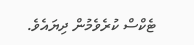ޓެކްސް ކުރެވެމުން ދިޔައެވެ.